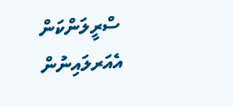ސްރީލަންކަން އެއަރލައިނުން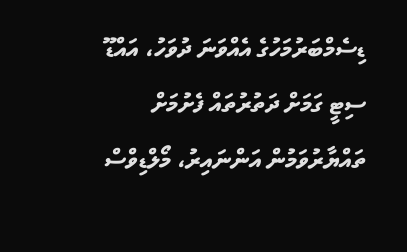ޑިސެމްބަރުމަހުގެ އެއްވަނަ ދުވަހު، އައްޑޫ ސިޓީ ގަމަށް ދަތުރުތައް ފެށުމަށް ތައްޔާރުވަމުން އަންނައިރު، މޯލްޑިވްސް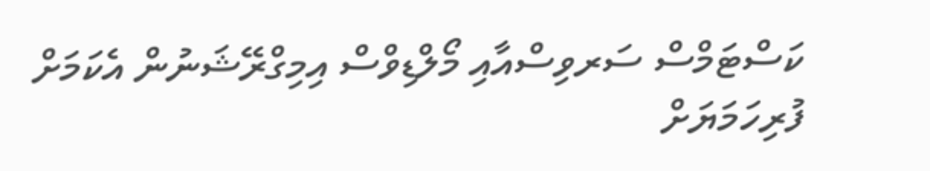ކަސްޓަމްސް ސަރވިސްއާއި މޯލްޑިވްސް އިމިގްރޭޝަނުން އެކަމަށް ފުރިހަމަޔަށް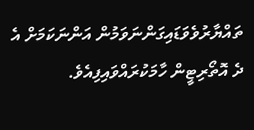ތައްޔާރުވެވަޑައިގަންނަވަމުން އަންނަކަމަށް އެ ދެ އޮތޯރިޓީން ހާމަކުރައްވައިފިއެވެ.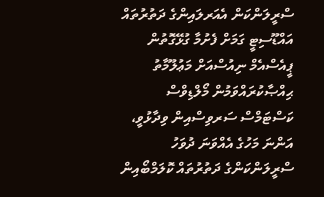ސްރީލަންކަން އެއަރލައިންގެ ދަތުރުތައް އައްޑޫސިޓީ ގަމަށް ފެށުމާ ގުޅޭގޮތުން ޕީއެސްއެމް ނިއުސްއަށް މަޢުލޫމާތު ޙިއްޞާކުރައްވަމުން މޯލްޑިވްސް ކަސްޓަމްސް ސަރވިސްއިން ވިދާޅުވީ، އަންނަ މަހުގެ އެއްވަނަ ދުވަހު ސްރީލަންކަންގެ ދަތުރުތައް ކޮލަމްބޯއިން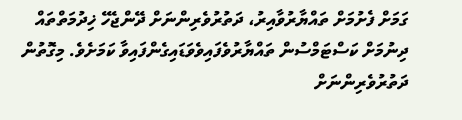ގަމަށް ފެށުމަށް ތައްޔާރުވާއިރު، ދަތުރުވެރިންނަށް ދޭންޖެހޭ ޚިދުމަތްތައް ދިނުމަށް ކަސްޓަމްސުން ތައްޔާރުވެފައިވެވަޑައިގެންފައިވާ ކަމަށެވެ. މިގޮތުން ދަތުރުވެރިންނަށް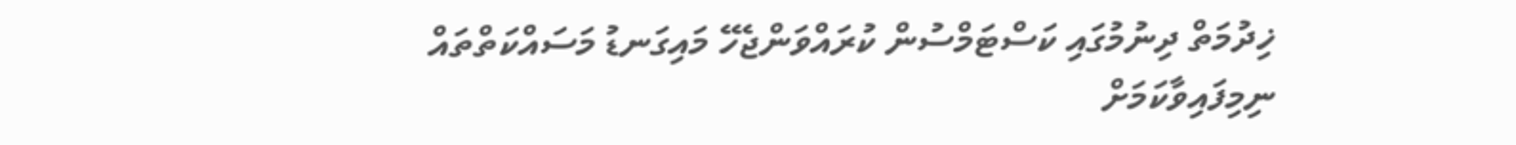ޚިދުމަތް ދިނުމުގައި ކަސްޓަމްސުން ކުރައްވަންޖެހޭ މައިގަނޑު މަސައްކަތްތައް ނިމިފައިވާކަމަށް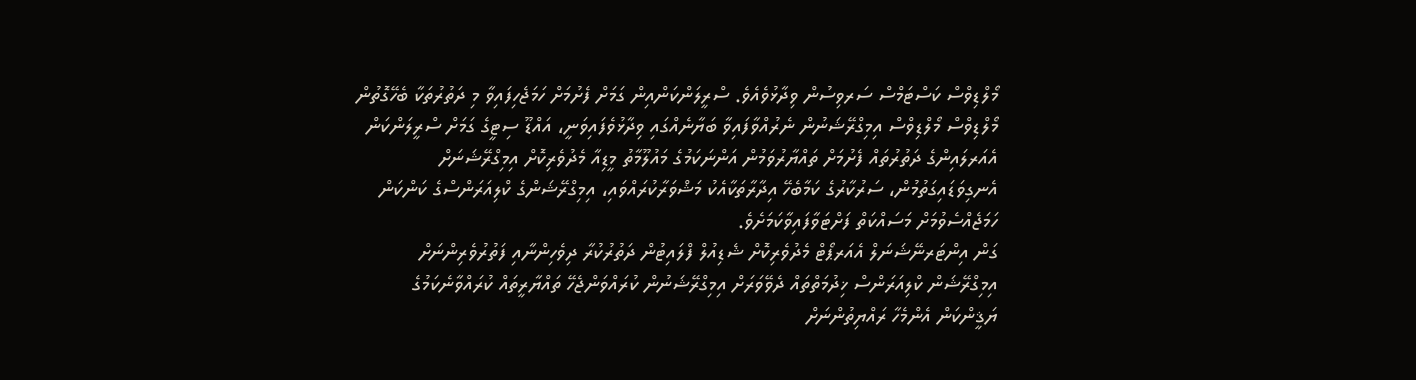މޯލްޑިވްސް ކަސްޓަމްސް ސަރވިސުން ވިދާޅުވެއެވެ. ސްރީލަންކަންއިން ގަމަށް ފެށުމަށް ހަމަޖެހިފައިވާ މި ދަތުރުތަކާ ބެހޭގޮތުން މޯލްޑިވްސް މޯލްޑިވްސް އިމިގްރޭޝަނުން ނެރުއްވާފައިވާ ބަޔާނެއްގައި ވިދާޅުވެފައިވަނީ، އައްޑޫ ސިޓީގެ ގަމަށް ސްރީލަންކަން އެއަރލައިންގެ ދަތުރުތައް ފެށުމަށް ތައްޔާރުވަމުން އަންނަކަމުގެ މައުލޫމާތު މީޑިއާ މެދުވެރިކޮށް އިމިގްރޭޝަނަށް އެނގިވަޑައިގަތުމުން، ސަރުކާރުގެ ކަމާބެހޭ އިދާރާތަކާއެކު މަޝްވަރާކުރައްވައި، އިމިގްރޭޝަންގެ ކްލިއަރަންސްގެ ކަންކަން ހަމަޖެއްސެވުމަށް މަސައްކަތް ފަށްޓަވާފައިވާކަމަށެވެ.
ގަން އިންޓަރނޭޝަނަލް އެއަރޕޯޓް މެދުވެރިކޮށް ޝެޑިއުލް ފްލައިޓުން ދަތުރުކުރާ ދިވެހިންނާއި ފަތުރުވެރިންނަށް އިމިގްރޭޝަން ކްލިއަރަންސް ޚިދުމަތްތައް ދެވޭވަރަށް އިމިގްރޭޝަނުން ކުރައްވަންޖެހޭ ތައްޔާރީތައް ކުރައްވާނެކަމުގެ ޔަޤީންކަން އެންމެހާ ރައްޔިތުންނަށް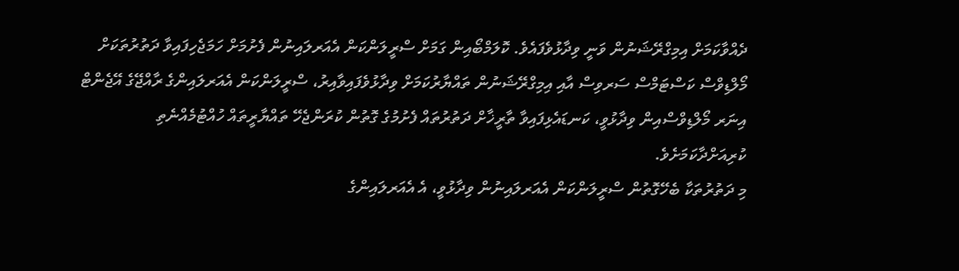ދެއްވާކަމަށް އިމިގްރޭޝަނުން ވަނީ ވިދާޅުވެފައެވެ. ކޮލަމްބޯއިން ގަމަށް ސްރީލަންކަން އެއަރލައިނުން ފެށުމަށް ހަމަޖެހިފައިވާ ދަތުރުތަކަށް މޯލްޑިވްސް ކަސްޓަމްސް ސަރވިސް އާއި އިމިގްރޭޝަނުން ތައްޔާރުކަމަށް ވިދާޅުވެފައިވާއިރު، ސްރީލަންކަން އެއަރލައިންގެ ރާއްޖޭގެ އޭޖެންޓް އިނަރ މޯލްޑިވްސްއިން ވިދާޅުވީ، ކަނޑައެޅިފައިވާ ތާރީޚާށް ދަތުރުތައް ފެށުމުގެ ގޮތުން ކުރަންޖެހޭ ތައްޔާރީތައް ހުއްޓުމެއްނެތި ކުރިއަށްދާކަމަށެވެ.
މި ދަތުރުތަކާ ބެހޭގޮތުން ސްރީލަންކަން އެއަރލައިނުން ވިދާޅުވީ، އެ އެއަރލައިންގެ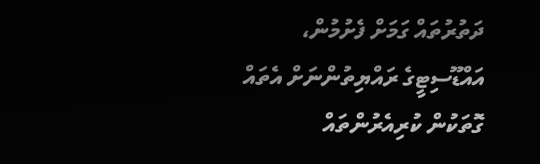ދަތުރުތައް ގަމަށް ފެށުމުން، އައްޑޫސިޓީގެ ރައްޔިތުންނަށް އެތައް ގޮތަކުން ކުރިއެރުންތައް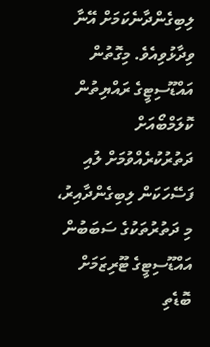ލިބިގެންދާނެކަމަށް އޭނާ ވިދާޅުވިއެވެ. މިގޮތުން އައްޑޫސިޓީގެ ރައްޔިތުން ކޮލަމްބޯއަށް ދަތުރުކުރެއްވުމަށް ލުއި ފަސޭހަކަން ލިބިގެންދާއިރު، މި ދަތުރުތަކުގެ ސަބަބުން އައްޑޫސިޓީގެ ޓޫރިޒަމަށް ބޮޑެތި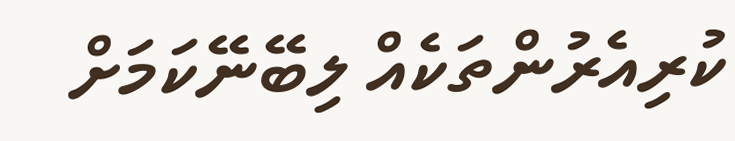ކުރިއެރުންތަކެއް ލިބޭނޭކަމަށް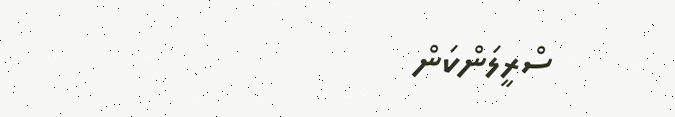ސްރީލަންކަން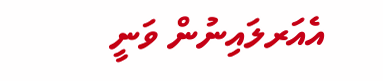އެއަރލައިނުން ވަނީ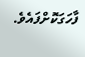ފާހަގަކޮށްފައެވެ.